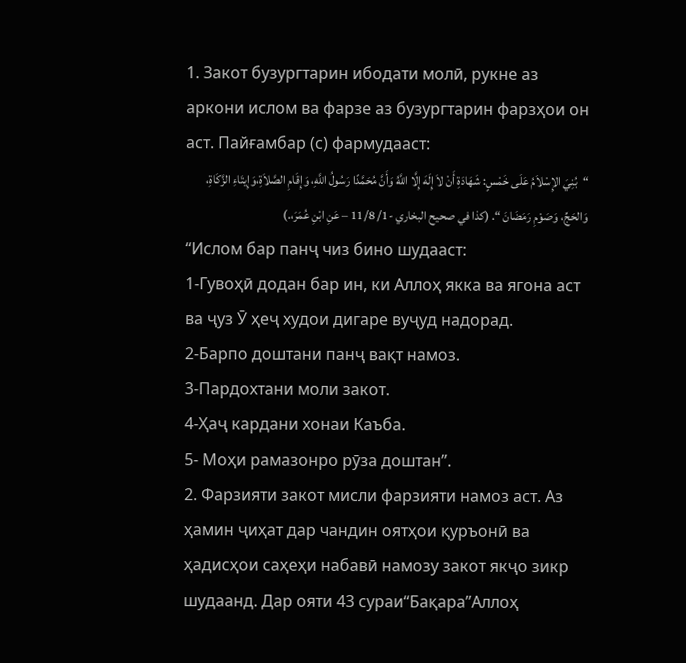1. Закот бузургтарин ибодати молӣ, рукне аз аркони ислом ва фарзе аз бузургтарин фарзҳои он аст. Пайғамбар (с) фармудааст:
“بُنِيَ الإِسْلاَمُ عَلَى خَمْسٍ: شَهَادَةِ أَنْ لاَ إِلَهَ إِلَّا اللَّهُ وَأَنَّ مُحَمَّدًا رَسُولُ اللَّهِ، وَإِقَامِ الصَّلاَةِ،وَإِيتَاءِ الزَّكَاةِ، وَالحَجِّ، وَصَوْمِ رَمَضَانَ “. (كذا في صحيح البخاري -1/ 11/8 – عَنِ ابْنِ عُمَرَ،.)
“Ислом бар панҷ чиз бино шудааст:
1-Гувоҳӣ додан бар ин, ки Аллоҳ якка ва ягона аст ва ҷуз Ӯ ҳеҷ худои дигаре вуҷуд надорад.
2-Барпо доштани панҷ вақт намоз.
3-Пардохтани моли закот.
4-Ҳаҷ кардани хонаи Каъба.
5- Моҳи рамазонро рӯза доштан”.
2. Фарзияти закот мисли фарзияти намоз аст. Аз ҳамин ҷиҳат дар чандин оятҳои қуръонӣ ва ҳадисҳои саҳеҳи набавӣ намозу закот якҷо зикр шудаанд. Дар ояти 43 сураи“Бақара”Аллоҳ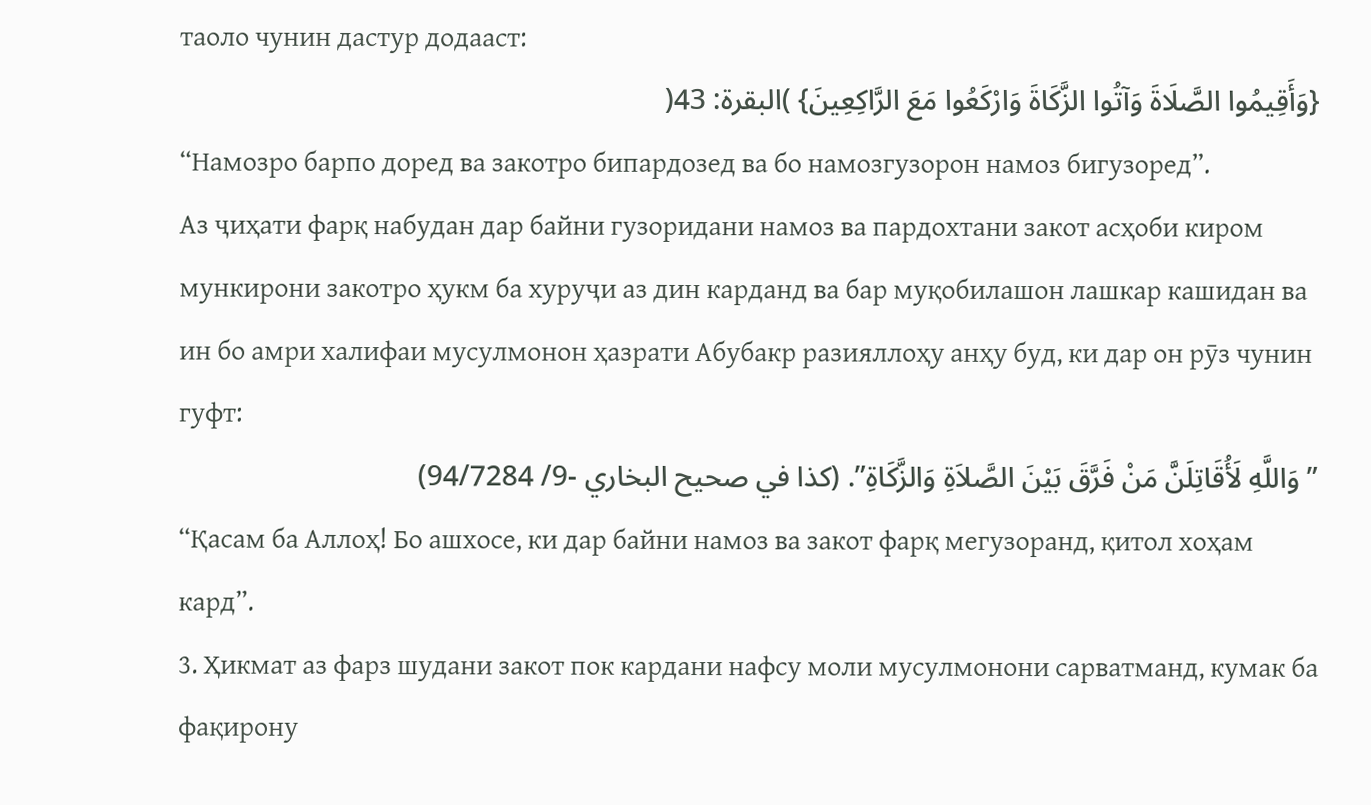таоло чунин дастур додааст:
{وَأَقِيمُوا الصَّلَاةَ وَآتُوا الزَّكَاةَ وَارْكَعُوا مَعَ الرَّاكِعِينَ} )البقرة: 43(
“Намозро барпо доред ва закотро бипардозед ва бо намозгузорон намоз бигузоред”.
Аз ҷиҳати фарқ набудан дар байни гузоридани намоз ва пардохтани закот асҳоби киром мункирони закотро ҳукм ба хуруҷи аз дин карданд ва бар муқобилашон лашкар кашидан ва ин бо амри халифаи мусулмонон ҳазрати Абубакр разияллоҳу анҳу буд, ки дар он рӯз чунин гуфт:
” وَاللَّهِ لَأُقَاتِلَنَّ مَنْ فَرَّقَ بَيْنَ الصَّلاَةِ وَالزَّكَاةِ”. (كذا في صحيح البخاري -9/ 94/7284)
“Қасам ба Аллоҳ! Бо ашхосе, ки дар байни намоз ва закот фарқ мегузоранд, қитол хоҳам кард”.
3. Ҳикмат аз фарз шудани закот пок кардани нафсу моли мусулмонони сарватманд, кумак ба фақирону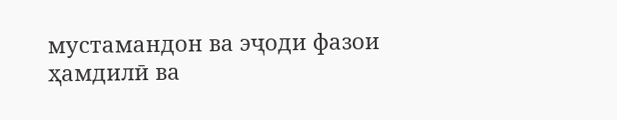мустамандон ва эҷоди фазои ҳамдилӣ ва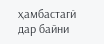ҳамбастагӣ дар байни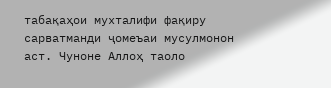табақаҳои мухталифи фақиру сарватманди ҷомеъаи мусулмонон аст. Чуноне Аллоҳ таоло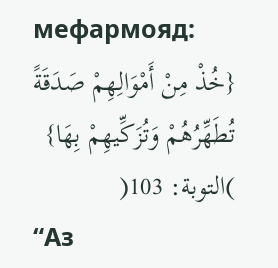мефармояд:
{خُذْ مِنْ أَمْوَالِهِمْ صَدَقَةً تُطَهِّرُهُمْ وَتُزَكِّيهِمْ بِهَا} )التوبة: 103(
“Аз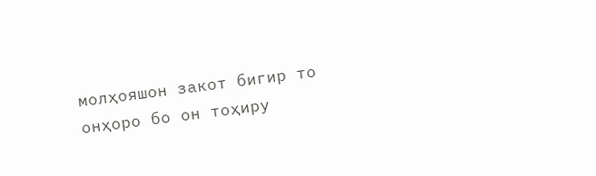молҳояшон закот бигир то онҳоро бо он тоҳиру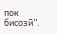пок бисозӣ”.